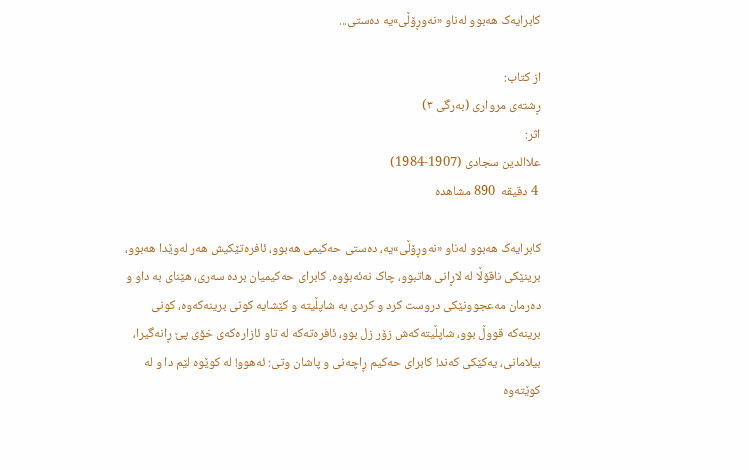کابرایەک هەبوو لەناو «نەوڕۆڵی»یە دەستی...

از کتاب:
ڕشتەی مرواری (بەرگی ٣)
اثر:
علاالدین سجادی (1907-1984)
 4 دقیقه  890 مشاهده

کابرایەک هەبوو لەناو «نەوڕۆڵی»یە، دەستی حەکیمی هەبوو، ئافرەتێکیش هەر لەوێدا هەبوو، برینێکی ناقۆڵا لە لاڕانی هاتبوو، چاک نەئەبۆوە. کابرای حەکیمیان بردە سەری، هێنای بە داو و دەرمان مەعجوونێکی دروست کرد و کردی بە شاپڵیتە و کێشایە کونی برینەکەوە، کونی برینەکە قووڵ بوو، شاپڵیتەکەش زۆر زل بوو، ئافرەتەکە لە تاو ئازارەکەی خۆی پێ ڕانەگیرا، بیلامانی، یەکێکی کەند! کابرای حەکیم ڕاچەنی و پاشان وتی: ئەهوو! لە کوێوە لێم دا و لە کوێتەوە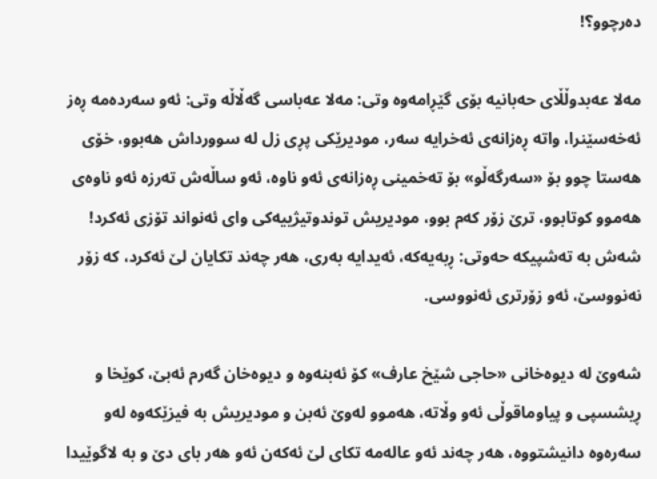دەرچوو؟!

مەلا عەبدوڵڵای حەبانیە بۆی گێڕامەوە وتی: مەلا عەباسی گەڵاڵە وتی: ئەو سەردەمە ڕەز ئەخەسێنرا، واتە ڕەزانەی ئەخرایە سەر، مودیرێکی پڕی زل لە سوورداش هەبوو، خۆی هەستا چوو بۆ «سەرگەڵو» بۆ تەخمینی ڕەزانەی ئەو ناوە، ئەو ساڵەش تەرزە ئەو ناوەی هەموو کوتابوو، ترێ زۆر کەم بوو، مودیریش توندوتیژییەکی وای ئەنواند تۆزی ئەکرد! شەش بە تەشپیکە حەوتی: ڕبەیەکە، ئەیدایە بەری، هەر چەند تکایان لێ ئەکرد، کە زۆر نەنووسێ، ئەو زۆرتری ئەنووسی.

شەوێ لە دیوەخانی «حاجی شێخ عارف» کۆ ئەبنەوە و دیوەخان گەرم ئەبێ، کوێخا و ڕیشسپی و پیاوماقوڵی ئەو وڵاتە، هەموو لەوێ ئەبن و مودیریش بە فیزێکەوە لەو سەرەوە دانیشتووە، هەر چەند ئەو عالەمە تکای لێ ئەکەن ئەو هەر بای دێ و بە لاگوێیدا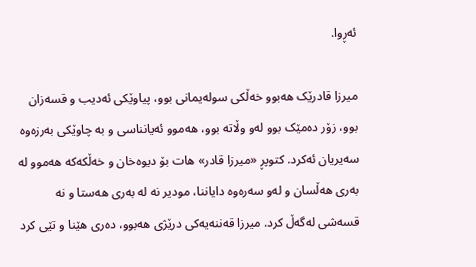ئەڕوا.

میرزا قادرێک هەبوو خەڵکی سولەیمانی بوو، پیاوێکی ئەدیب و قسەزان بوو، زۆر دەمێک بوو لەو وڵاتە بوو، هەموو ئەیانناسی و بە چاوێکی بەرزەوە سەیریان ئەکرد. کتوپڕ «میرزا قادر» هات بۆ دیوەخان و خەڵکەکە هەموو لە بەری هەڵسان و لەو سەرەوە دایاننا، مودیر نە لە بەری هەستا و نە قسەشی لەگەڵ کرد. میرزا قەننەیەکی درێژی هەبوو، دەری هێنا و تێی کرد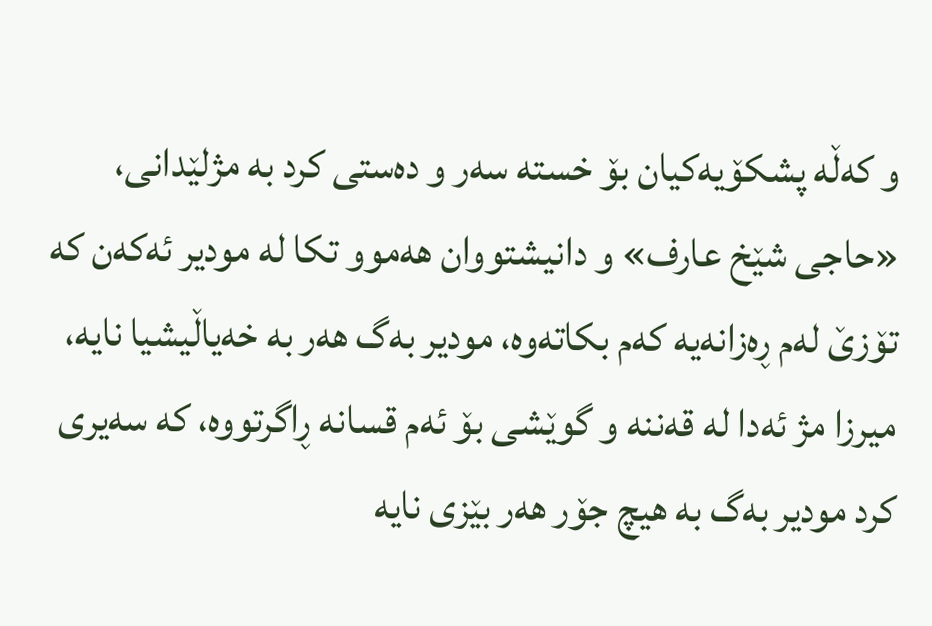و کەڵە پشکۆیەکیان بۆ خستە سەر و دەستی کرد بە مژلێدانی، «حاجی شێخ عارف» و دانیشتووان هەموو تکا لە مودیر ئەکەن کە تۆزێ لەم ڕەزانەیە کەم بکاتەوە، مودیر بەگ هەر بە خەیاڵیشیا نایە، میرزا مژ ئەدا لە قەننە و گوێشی بۆ ئەم قسانە ڕاگرتووە، کە سەیری کرد مودیر بەگ بە هیچ جۆر هەر بێزی نایە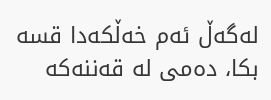لەگەڵ ئەم خەڵکەدا قسە بکا، دەمی لە قەننەکە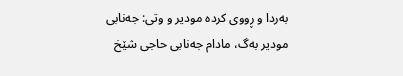بەردا و ڕووی کردە مودیر و وتی: جەنابی مودیر بەگ، مادام جەنابی حاجی شێخ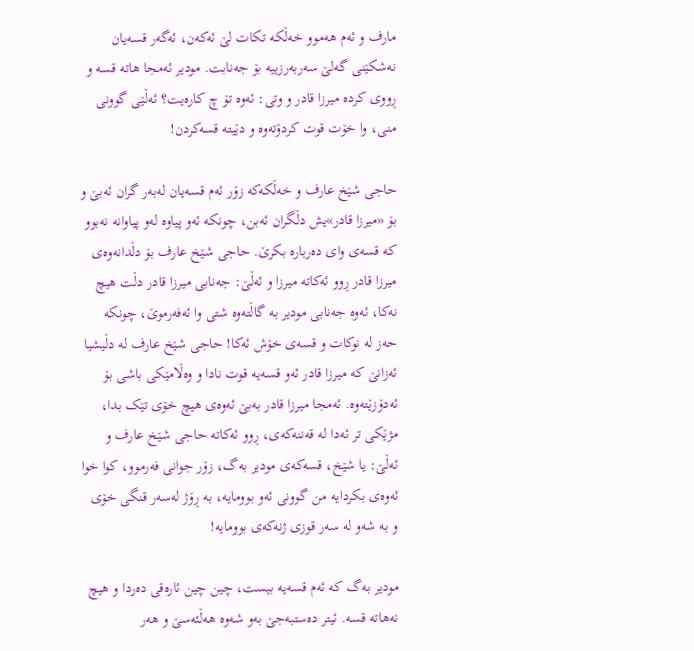مارف و ئەم هەموو خەڵکە تکات لێ ئەکەن، ئەگەر قسەیان نەشکێنی گەلێ سەربەرزییە بۆ جەنابت. مودیر ئەمجا هاتە قسە و ڕووی کردە میرزا قادر و وتی: ئەوە تۆ چ کارەیت؟ ئەڵێی گوونی منی، وا خۆت قوت کردۆتەوە و دێیتە قسەکردن!

حاجی شێخ عارف و خەڵکەکە زۆر ئەم قسەیان لەبەر گران ئەبێ و بۆ «میرزا قادر»یش دڵگران ئەبن، چونکە ئەو پیاوە لەو پیاوانە نەبوو کە قسەی وای دەربارە بکرێ. حاجی شێخ عارف بۆ دڵدانەوەی میرزا قادر ڕوو ئەکاتە میرزا و ئەڵێ: جەنابی میرزا قادر دڵت هیچ نەکا، ئەوە جەنابی مودیر بە گاڵتەوە شتی وا ئەفەرموێ، چونکە حەز لە نوکات و قسەی خۆش ئەکا! حاجی شێخ عارف لە دڵیشیا ئەزانێ کە میرزا قادر ئەو قسەیە قوت نادا و وەڵامێکی باشی بۆ ئەدۆزێتەوە. ئەمجا میرزا قادر بەبێ ئەوەی هیچ خۆی تێک بدا، مژێکی تر ئەدا لە قەننەکەی، ڕوو ئەکاتە حاجی شێخ عارف و ئەڵێ: یا شێخ، قسەکەی مودیر بەگ، زۆر جوانی فەرموو، کوا خوا ئەوەی بکردایە من گوونی ئەو بوومایە، بە ڕۆژ لەسەر قنگی خۆی و بە شەو لە سەر قوزی ژنەکەی بوومایە!

مودیر بەگ کە ئەم قسەیە بیست، چین چین ئارەقی دەردا و هیچ نەهاتە قسە. ئیتر دەستبەجێ بەو شەوە هەڵئەسێ و هەر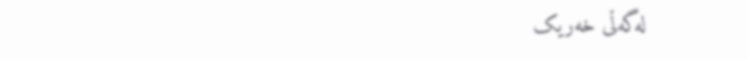لەگەڵی خەریک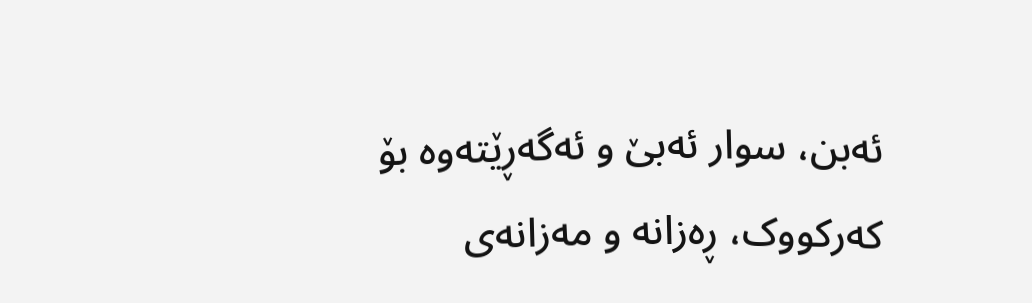ئەبن، سوار ئەبێ و ئەگەڕێتەوە بۆ کەرکووک، ڕەزانە و مەزانەی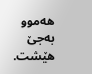هەموو بەجێ هێشت.